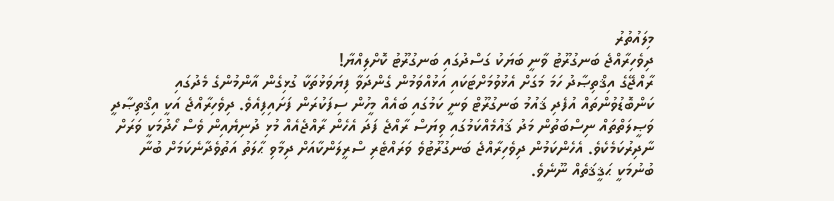މިލައުތުރު
ދިވެހިރާއްޖެ ބަނގުރޫޓު ވާނީ ބަޔަކު ގަސްދުގައި ބަނގުރޫޓު ކޮށްލިއްޔާ!
ރާއްޖޭގެ އިޤްތިޞާދު ހަމަ މަގަށް އެޅުވުމަށްޓަކައި އަޅުއްވަމުން ގެންދަވާ ފިޔަވަޅުތަކާ ގުޅިގެން އާންމުންގެ މެދުގައި ކަންބޮޑުވުންތައް އުފެދި ޤައުމު ބަނގުރޫޓް ވަނީ ކަމުގައި ބައެއް މީހުން ސިފަކުރަން ފަށައިފިއެވެ. ދިވެހިރާއްޖެ އަކީ އިޤްތިޞާދީ ވަޞީލަތްތައް ނިސްބަތުން މަދު ޤައުމެއްކަމުގައި ވިޔަސް ރާއްޖެ ފަދަ އެހެން ރާއްޖެއެއް މުޅި ދުނިޔެއިން ވެސް ހޯދުމަކީ ވަރަށް ނާދިރުކަމެކެވެ. އެހެންކަމުން ދިވެހިރާއްޖެ ބަނގުރޫޓުވެ ވަރައްޓެރި ސްރީލަންކާއަށް ދިމާވި ޙާލަތު އަތުވެދާނެކަމަށް ބުނާ ބުނުމަކީ ޙަޤީޤަތެއް ނޫނެވެ.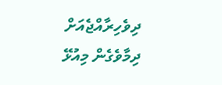ދިވެހިރާއްޖެއަށް ދިމާވެގެން މިއުޅޭ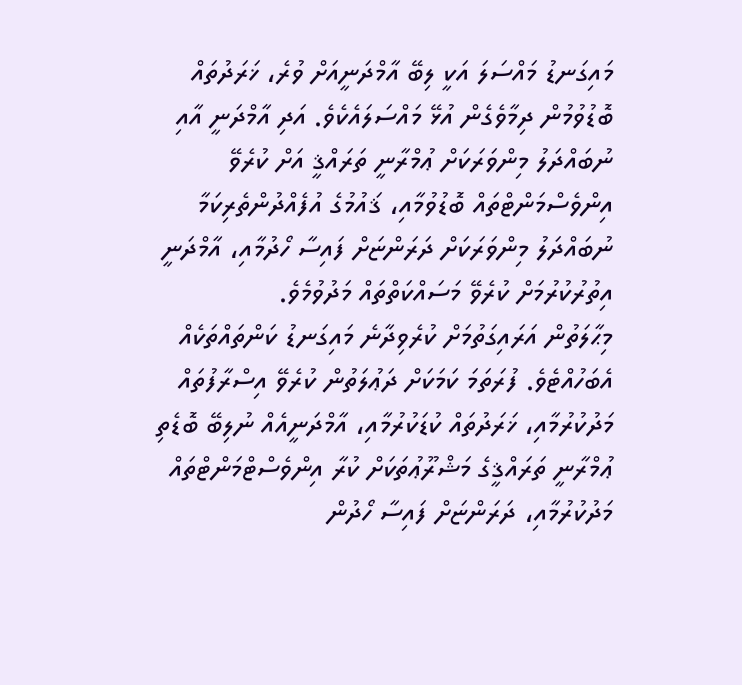މައިގަނޑު މައްސަލަ އަކީ ލިބޭ އާމްދަނީއަށް ވުރެ، ޚަރަދުތައް ބޮޑުވުމުން ދިމާވެގެން އުޅޭ މައްސަލައެކެވެ. އަދި އާމްދަނީ އާއި ނުބައްދަލު މިންވަރަކަށް ޢުމްރާނީ ތަރައްޤީ އަށް ކުރެވޭ އިންވެސްމަންޓްތައް ބޮޑުވުމާއި، ޤައުމުގެ އުފެއްދުންތެރިކަމާ ނުބައްދަލު މިންވަރަކަށް ދަރަންޏަށް ފައިސާ ހޯދުމާއި، އާމްދަނީ އިތުރުކުރުމަށް ކުރެވޭ މަސައްކަތްތައް މަދުވުމެވެ.
މިޙާލަތުން އަރައިގަތުމަށް ކުރެވިދާނެ މައިގަނޑު ކަންތައްތަކެއް އެބަހުއްޓެވެ. ފުރަތަމަ ކަމަކަށް ދަޢުލަތުން ކުރެވޭ އިސްރާފުތައް މަދުކުރުމާއި، ޚަރަދުތައް ކުޑަކުރުމާއި، އާމްދަނީއެއް ނުލިބޭ ބޮޑެތި ޢުމްރާނީ ތަރައްޤީގެ މަޝްރޫޢުތަކަށް ކުރާ އިންވެސްޓްމަންޓްތައް މަދުކުރުމާއި، ދަރަންޏަށް ފައިސާ ހޯދުން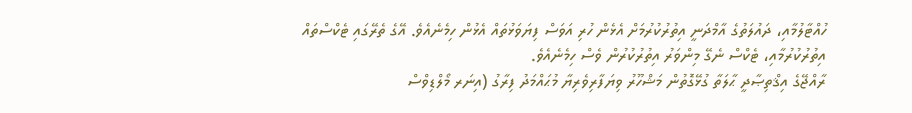ހުއްޓާލުމާއި، ދައުލަތުގެ އާމްދަނީ އިތުރުކުރުމަށް އެޅެން ހުރި އަވަސް ފިޔަވަޅުތައް އެޅުން ހިމެނެއެވެ. އޭގެ ތެރޭގައި ޓެކްސްތައް އިތުރުކުރުމާއި، ޓެކްސް ނެގޭ މިންވަރު އިތުރުކުރުން ވެސް ހިމެނެއެވެ.
ރާއްޖޭގެ އިޤްތިޞާދީ ޙާލަތާ ގުޅޭގޮތުން މަޝްހޫރު ވިޔަފާރިވެރިޔާ މުޙައްމަދު ފިރާގު (އިނަރ މޯލްޑިވްސް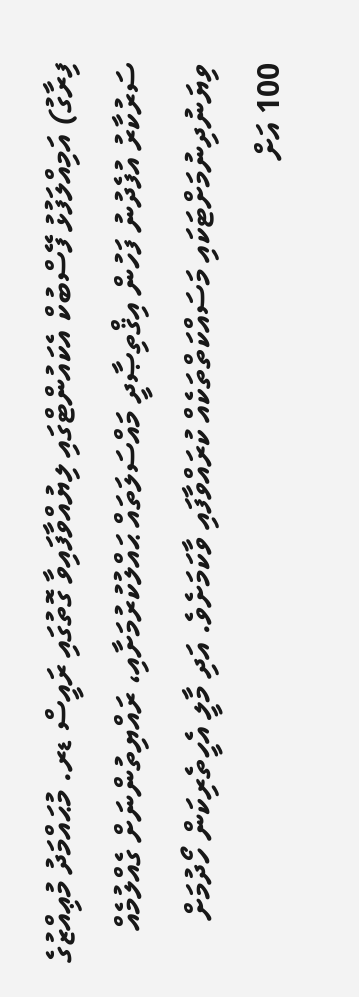ފިރާގު) އަމިއްލަފުޅު ފޭސްބުކް އެކައުންޓްގައި ލިޔުއްވާފައިވާ ގޮތުގައި ރައީސް ޑރ. މުޙައްމަދު މުޢިއްޒުގެ ސަރުކާރު އުފެދުނު ފަހުން އިޤްތިޞާދީ މައްސަލަތައް ޙައްލުކުރުމަށާއި، ރައްޔިތުންނަށް ގެއްލުމެއް ވިޔަނުދިނުމަށްޓަކައި މަސައްކަތްތަކެއް ކުރައްވާފައި ވާކަމަށެވެ. އަދި މާލީ އެހީތެރިކަން ހޯދުމަށް 100 އަށް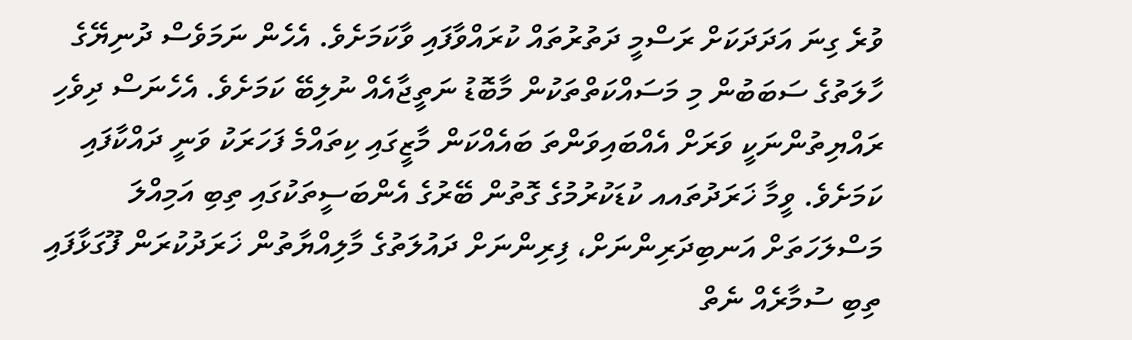ވުރެ ގިނަ އަދަދަކަށް ރަސްމީ ދަތުރުތައް ކުރައްވާފައި ވާކަމަށެވެ. އެހެން ނަމަވެސް ދުނިޔޭގެ ހާލަތުގެ ސަބަބުން މި މަސައްކަތްތަކުން މާބޮޑު ނަތީޖާއެއް ނުލިބޭ ކަމަށެވެ. އެހެނަސް ދިވެހި ރައްޔިތުންނަކީ ވަރަށް އެއްބައިވަންތަ ބައެއްކަން މާޒީގައި ކިތައްމެ ފަހަރަކު ވަނީ ދައްކާފައި ކަމަށެވެ. ވީމާ ޚަރަދުތައއ ކުޑަކުރުމުގެ ގޮތުން ބޭރުގެ އެންބަސީތަކުގައި ތިބި އަމިއްލަ މަސްލަހަތަށް އަނބިދަރިންނަށް، ފިރިންނަށް ދައުލަތުގެ މާލިއްޔާތުން ޚަރަދުކުރަން ފޫގަޅާފައި ތިބި ސުމާރެއް ނެތް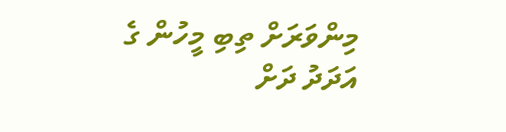މިންވަރަށް ތިބި މީހުން ގެ އަދަދު ދަށް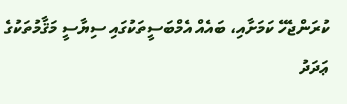ކުރަންޖެހޭ ކަމަށާއި، ބައެއް އެމްބަސީތަކުގައި ސިޔާސީ މަޤާމުތަކުގެ ޢަދަދު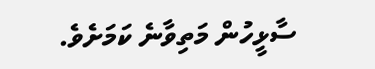ސާޅީހުން މަތިވާނެ ކަމަށެވެ.